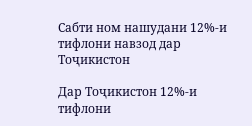Сабти ном нашудани 12%-и тифлони навзод дар Тоҷикистон

Дар Тоҷикистон 12%-и тифлони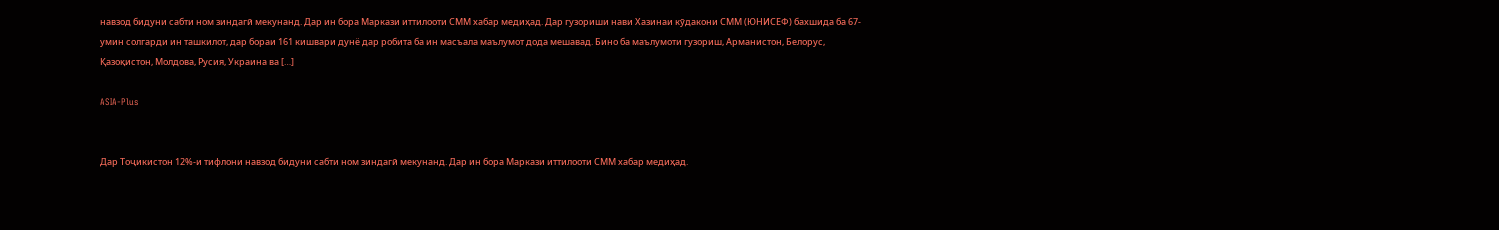навзод бидуни сабти ном зиндагӣ мекунанд. Дар ин бора Маркази иттилооти СММ хабар медиҳад. Дар гузориши нави Хазинаи кӯдакони СММ (ЮНИСЕФ) бахшида ба 67-умин солгарди ин ташкилот, дар бораи 161 кишвари дунё дар робита ба ин масъала маълумот дода мешавад. Бино ба маълумоти гузориш, Арманистон, Белорус, Қазоқистон, Молдова, Русия, Украина ва […]

ASIA-Plus


Дар Тоҷикистон 12%-и тифлони навзод бидуни сабти ном зиндагӣ мекунанд. Дар ин бора Маркази иттилооти СММ хабар медиҳад.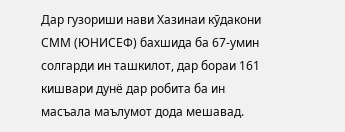Дар гузориши нави Хазинаи кӯдакони СММ (ЮНИСЕФ) бахшида ба 67-умин солгарди ин ташкилот, дар бораи 161 кишвари дунё дар робита ба ин масъала маълумот дода мешавад.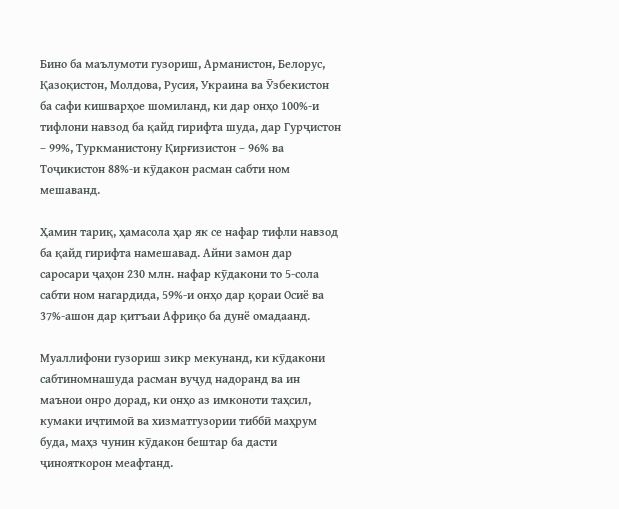Бино ба маълумоти гузориш, Арманистон, Белорус, Қазоқистон, Молдова, Русия, Украина ва Ӯзбекистон ба сафи кишварҳое шомиланд, ки дар онҳо 100%-и тифлони навзод ба қайд гирифта шуда, дар Гурҷистон – 99%, Туркманистону Қирғизистон – 96% ва Тоҷикистон 88%-и кӯдакон расман сабти ном мешаванд.

Ҳамин тариқ, ҳамасола ҳар як се нафар тифли навзод ба қайд гирифта намешавад. Айни замон дар саросари ҷаҳон 230 млн. нафар кӯдакони то 5-сола сабти ном нагардида, 59%-и онҳо дар қораи Осиё ва 37%-ашон дар қитъаи Африқо ба дунё омадаанд.

Муаллифони гузориш зикр мекунанд, ки кӯдакони сабтиномнашуда расман вуҷуд надоранд ва ин маънои онро дорад, ки онҳо аз имконоти таҳсил, кумаки иҷтимоӣ ва хизматгузории тиббӣ маҳрум буда, маҳз чунин кӯдакон бештар ба дасти ҷинояткорон меафтанд.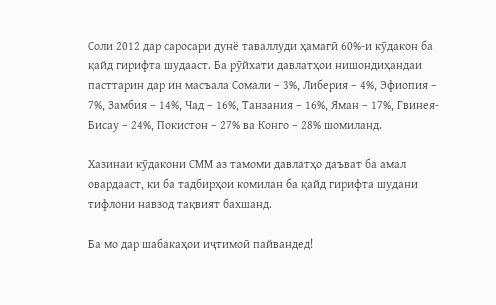Соли 2012 дар саросари дунё таваллуди ҳамагӣ 60%-и кӯдакон ба қайд гирифта шудааст. Ба рӯйхати давлатҳои нишондиҳандаи пасттарин дар ин масъала Сомали – 3%, Либерия – 4%, Эфиопия – 7%, Замбия – 14%, Чад – 16%, Танзания – 16%, Яман – 17%, Гвинея-Бисау – 24%, Покистон – 27% ва Конго – 28% шомиланд.

Хазинаи кӯдакони СММ аз тамоми давлатҳо даъват ба амал овардааст, ки ба тадбирҳои комилан ба қайд гирифта шудани тифлони навзод тақвият бахшанд.

Ба мо дар шабакаҳои иҷтимоӣ пайвандед!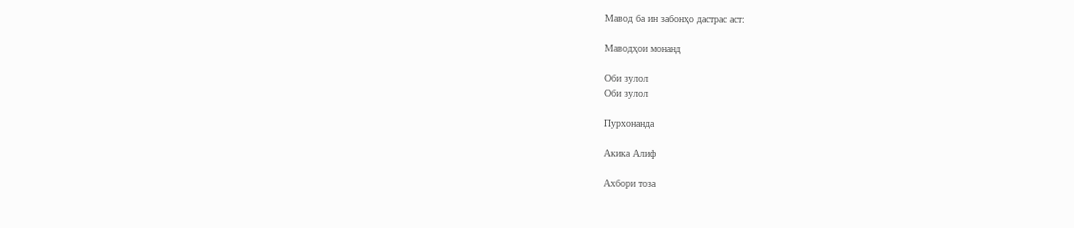Мавод ба ин забонҳо дастрас аст:

Маводҳои монанд

Оби зулол
Оби зулол

Пурхонанда

Акика Алиф

Ахбори тоза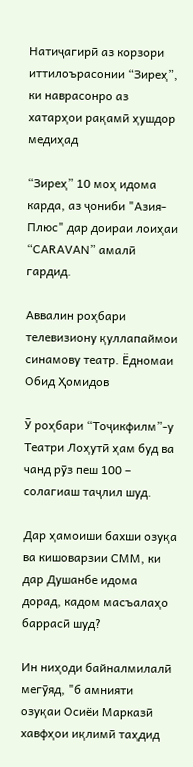Натиҷагирӣ аз корзори иттилоърасонии “Зиреҳ”, ки наврасонро аз хатарҳои рақамӣ ҳушдор медиҳад

“Зиреҳ” 10 моҳ идома карда, аз ҷониби "Азия-Плюс" дар доираи лоиҳаи “CARAVAN” амалӣ гардид.

Аввалин роҳбари телевизиону қуллапаймои синамову театр. Ёдномаи Обид Ҳомидов

Ӯ роҳбари “Тоҷикфилм”-у Театри Лоҳутӣ ҳам буд ва чанд рӯз пеш 100 – солагиаш таҷлил шуд.

Дар ҳамоиши бахши озуқа ва кишоварзии СММ, ки дар Душанбе идома дорад, кадом масъалаҳо баррасӣ шуд?

Ин ниҳоди байналмилалӣ мегӯяд, "б амнияти озуқаи Осиёи Марказӣ хавфҳои иқлимӣ таҳдид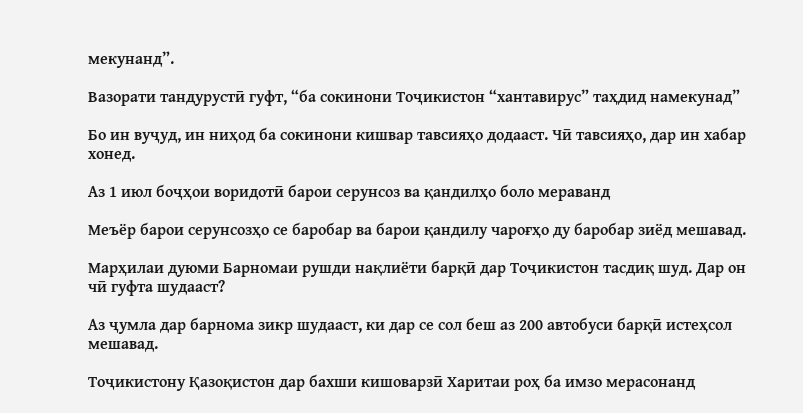мекунанд”.

Вазорати тандурустӣ гуфт, “ба сокинони Тоҷикистон “хантавирус” таҳдид намекунад”

Бо ин вуҷуд, ин ниҳод ба сокинони кишвар тавсияҳо додааст. Чӣ тавсияҳо, дар ин хабар хонед.

Аз 1 июл боҷҳои воридотӣ барои серунсоз ва қандилҳо боло мераванд

Меъёр барои серунсозҳо се баробар ва барои қандилу чароғҳо ду баробар зиёд мешавад.

Марҳилаи дуюми Барномаи рушди нақлиёти барқӣ дар Тоҷикистон тасдиқ шуд. Дар он чӣ гуфта шудааст?

Аз ҷумла дар барнома зикр шудааст, ки дар се сол беш аз 200 автобуси барқӣ истеҳсол мешавад.

Тоҷикистону Қазоқистон дар бахши кишоварзӣ Харитаи роҳ ба имзо мерасонанд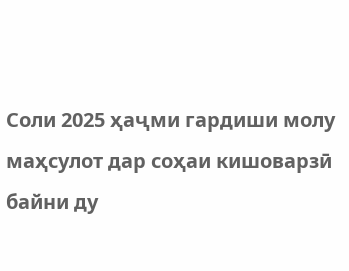Соли 2025 ҳаҷми гардиши молу маҳсулот дар соҳаи кишоварзӣ байни ду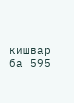кишвар ба 595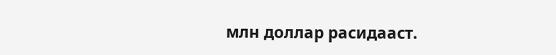млн доллар расидааст.